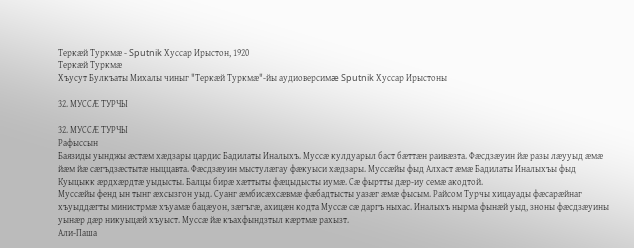Теркæй Туркмæ - Sputnik Хуссар Ирыстон, 1920
Теркæй Туркмæ
Хъусут Булкъаты Михалы чиныг "Теркæй Туркмæ"-йы аудиоверсимæ Sputnik Хуссар Ирыстоны

32. МУССÆ ТУРЧЫ

32. МУССÆ ТУРЧЫ
Рафыссын
Баязиды уынджы æстæм хæдзары цардис Бадилаты Иналыхъ. Муссæ кулдуарыл баст бæттæн раивæзта. Фæсдзæуин йæ разы лæууыд æмæ йæм йæ сæгъдзæстытæ ныццавта. Фæсдзæуин мыстулæгау фæкуыси хæдзары. Муссæйы фыд Алхаст æмæ Бадилаты Иналыхъы фыд Куыцыкк æрдхæрдтæ уыдысты. Балцы бирæ хæттыты фæцыдысты иумæ. Сæ фыртты дæр-иу семæ акодтой.
Муссæйы фенд ын тынг æхсызгон уыд. Суанг æмбисæхсæвмæ фæбадтысты уазæг æмæ фысым. Райсом Турчы хицауады фæсарæйнаг хъуыддæгты министрмæ хъуамæ бацæуон, зæгъгæ, ахицæн кодта Муссæ сæ даргъ ныхас. Иналыхъ нырма фынæй уыд, зноны фæсдзæуины уынæр дæр никуыцæй хъуыст. Муссæ йæ къахфындзтыл кæртмæ рахызт.
Али-Паша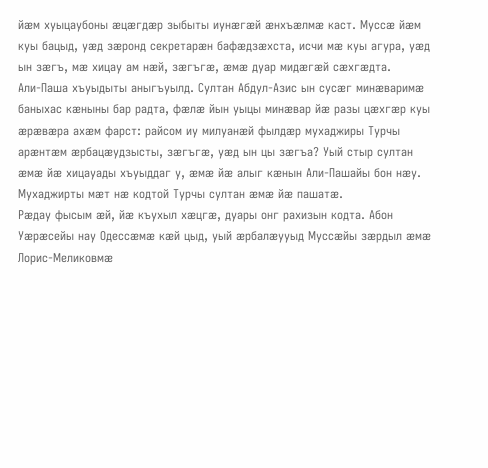йæм хуыцаубоны æцæгдæр зыбыты иунæгæй æнхъæлмæ каст. Муссæ йæм куы бацыд, уæд зæронд секретарæн бафæдзæхста, исчи мæ куы агура, уæд ын зæгъ, мæ хицау ам нæй, зæгъгæ, æмæ дуар мидæгæй сæхгæдта.
Али-Паша хъуыдыты аныгъуылд. Султан Абдул-Азис ын сусæг минæваримæ баныхас кæныны бар радта, фæлæ йын уыцы минæвар йæ разы цæхгæр куы æрæвæра ахæм фарст: райсом иу милуанæй фылдæр мухаджиры Турчы арæнтæм æрбацæудзысты, зæгъгæ, уæд ын цы зæгъа? Уый стыр султан æмæ йæ хицауады хъуыддаг у, æмæ йæ алыг кæнын Али-Пашайы бон нæу. Мухаджирты мæт нæ кодтой Турчы султан æмæ йæ пашатæ.
Рæдау фысым æй, йæ къухыл хæцгæ, дуары онг рахизын кодта. Абон Уæрæсейы нау Одессæмæ кæй цыд, уый æрбалæууыд Муссæйы зæрдыл æмæ Лорис-Меликовмæ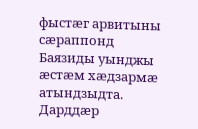фыстæг арвитыны сæраппонд Баязиды уынджы æстæм хæдзармæ атындзыдта.
Дарддæр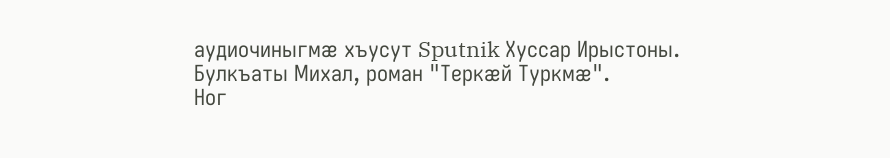аудиочиныгмæ хъусут Sputnik Хуссар Ирыстоны.
Булкъаты Михал, роман "Теркæй Туркмæ".
Ног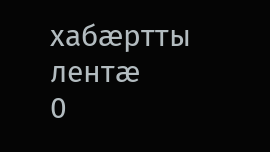хабӕртты лентӕ
0